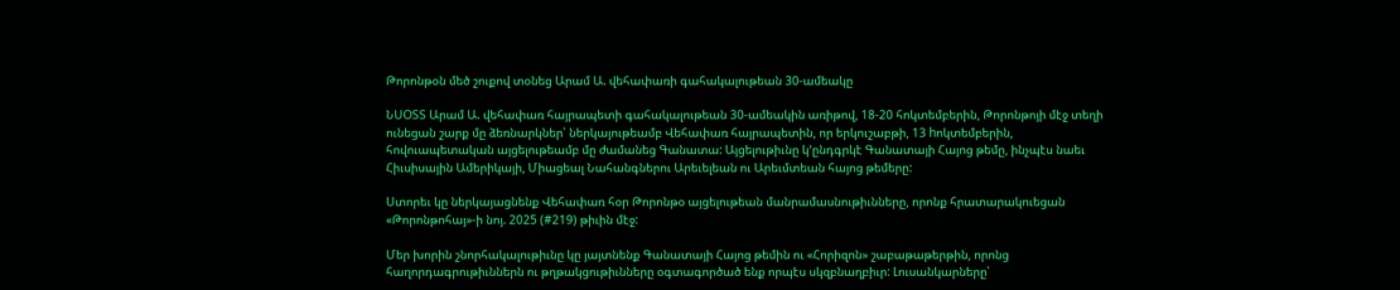Թորոնթօն մեծ շուքով տօնեց Արամ Ա. վեհափառի գահակալութեան 30-ամեակը

ՆՍՕՏՏ Արամ Ա. վեհափառ հայրապետի գահակալութեան 30-ամեակին առիթով, 18-20 հոկտեմբերին, Թորոնթոյի մէջ տեղի ունեցան շարք մը ձեռնարկներ՝ ներկայութեամբ Վեհափառ հայրապետին, որ երկուշաբթի, 13 hոկտեմբերին, հովուապետական այցելութեամբ մը ժամանեց Գանատա: Այցելութիւնը կ’ընդգրկէ Գանատայի Հայոց թեմը, ինչպէս նաեւ Հիւսիսային Ամերիկայի, Միացեալ Նահանգներու Արեւելեան ու Արեւմտեան հայոց թեմերը:

Ստորեւ կը ներկայացնենք Վեհափառ հօր Թորոնթօ այցելութեան մանրամասնութիւնները, որոնք հրատարակուեցան «Թորոնթոհայ»-ի նոյ. 2025 (#219) թիւին մէջ:

Մեր խորին շնորհակալութիւնը կը յայտնենք Գանատայի Հայոց թեմին ու «Հորիզոն» շաբաթաթերթին, որոնց հաղորդագրութիւններն ու թղթակցութիւնները օգտագործած ենք որպէս սկզբնաղբիւր: Լուսանկարները՝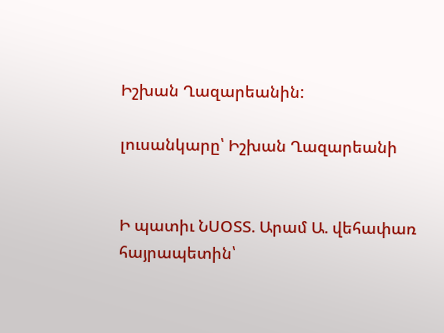Իշխան Ղազարեանին:

լուսանկարը՝ Իշխան Ղազարեանի


Ի պատիւ ՆՍՕՏՏ. Արամ Ա. վեհափառ հայրապետին՝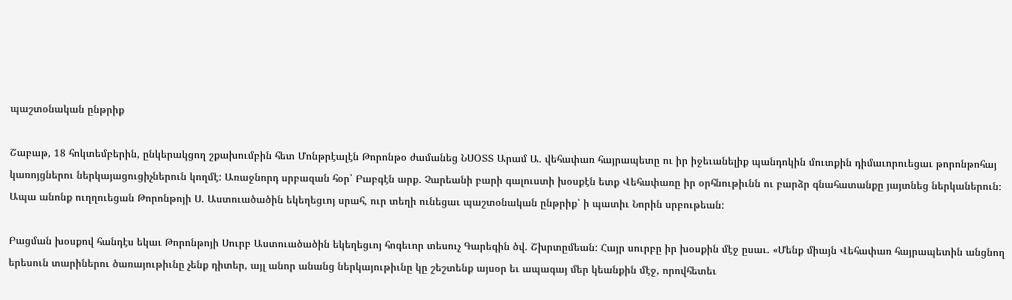պաշտօնական ընթրիք

Շաբաթ, 18 հոկտեմբերին, ընկերակցող շքախումբին հետ Մոնթրէալէն Թորոնթօ ժամանեց ՆՍՕՏՏ Արամ Ա. վեհափառ հայրապետը ու իր իջեւանելիք պանդոկին մուտքին դիմաւորուեցաւ թորոնթոհայ կառոյցներու ներկայացուցիչներուն կողմէ: Առաջնորդ սրբազան հօր՝ Բաբգէն արք. Չարեանի բարի գալուստի խօսքէն ետք Վեհափառը իր օրհնութիւնն ու բարձր գնահատանքը յայտնեց ներկաներուն։ Ապա անոնք ուղղուեցան Թորոնթոյի Ս. Աստուածածին եկեղեցւոյ սրահ, ուր տեղի ունեցաւ պաշտօնական ընթրիք՝ ի պատիւ Նորին սրբութեան:

Բացման խօսքով հանդէս եկաւ Թորոնթոյի Սուրբ Աստուածածին եկեղեցւոյ հոգեւոր տեսուչ Գարեգին ծվ. Շխրտըմեան: Հայր սուրբը իր խօսքին մէջ ըսաւ. «Մենք միայն Վեհափառ հայրապետին անցնող երեսուն տարիներու ծառայութիւնը չենք դիտեր, այլ անոր անանց ներկայութիւնը կը շեշտենք այսօր եւ ապագայ մեր կեանքին մէջ, որովհետեւ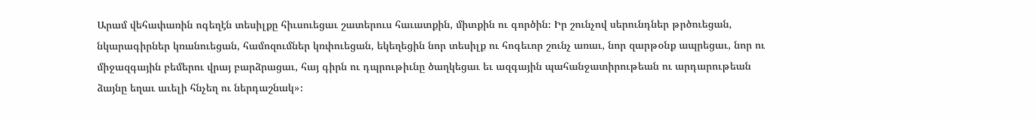Արամ վեհափառին ոգեղէն տեսիլքը հիւսուեցաւ շատերուս հաւատքին, միտքին ու գործին։ Իր շունչով սերունդներ թրծուեցան, նկարագիրներ կռանուեցան, համոզումներ կռփուեցան, եկեղեցին նոր տեսիլք ու հոգեւոր շունչ առաւ, նոր զարթօնք ապրեցաւ, նոր ու միջազգային բեմերու վրայ բարձրացաւ, հայ գիրն ու դպրութիւնը ծաղկեցաւ եւ ազգային պահանջատիրութեան ու արդարութեան ձայնը եղաւ աւելի հնչեղ ու ներդաշնակ»։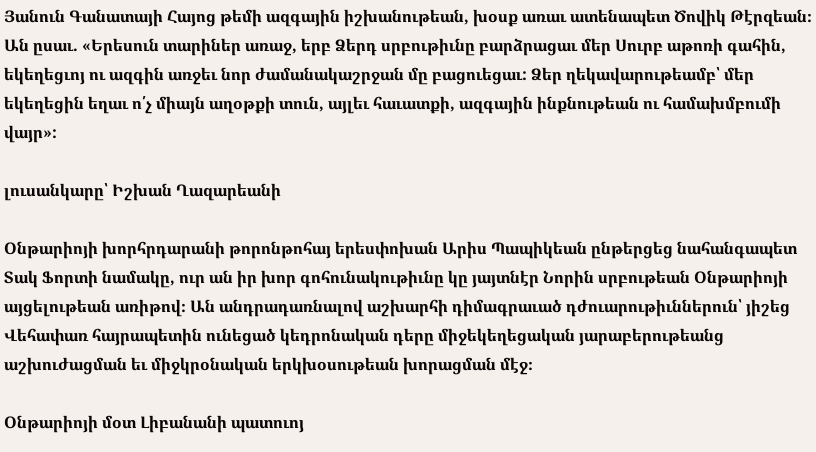Յանուն Գանատայի Հայոց թեմի ազգային իշխանութեան, խօսք առաւ ատենապետ Ծովիկ Թէրզեան։ Ան ըսաւ. «Երեսուն տարիներ առաջ, երբ Ձերդ սրբութիւնը բարձրացաւ մեր Սուրբ աթոռի գահին, եկեղեցւոյ ու ազգին առջեւ նոր ժամանակաշրջան մը բացուեցաւ: Ձեր ղեկավարութեամբ՝ մեր եկեղեցին եղաւ ո՛չ միայն աղօթքի տուն, այլեւ հաւատքի, ազգային ինքնութեան ու համախմբումի վայր»:

լուսանկարը՝ Իշխան Ղազարեանի

Օնթարիոյի խորհրդարանի թորոնթոհայ երեսփոխան Արիս Պապիկեան ընթերցեց նահանգապետ Տակ Ֆորտի նամակը, ուր ան իր խոր գոհունակութիւնը կը յայտնէր Նորին սրբութեան Օնթարիոյի այցելութեան առիթով։ Ան անդրադառնալով աշխարհի դիմագրաւած դժուարութիւններուն՝ յիշեց Վեհափառ հայրապետին ունեցած կեդրոնական դերը միջեկեղեցական յարաբերութեանց աշխուժացման եւ միջկրօնական երկխօսութեան խորացման մէջ։

Օնթարիոյի մօտ Լիբանանի պատուոյ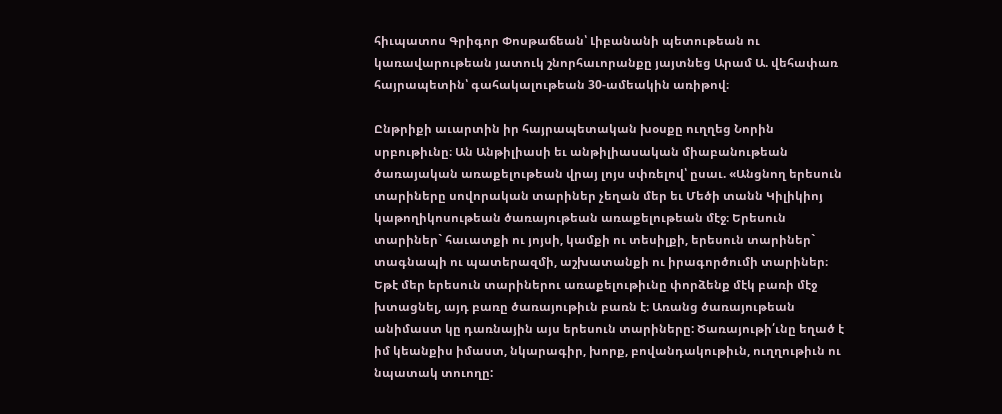հիւպատոս Գրիգոր Փոսթաճեան՝ Լիբանանի պետութեան ու կառավարութեան յատուկ շնորհաւորանքը յայտնեց Արամ Ա. վեհափառ հայրապետին՝ գահակալութեան 30-ամեակին առիթով։

Ընթրիքի աւարտին իր հայրապետական խօսքը ուղղեց Նորին սրբութիւնը։ Ան Անթիլիասի եւ անթիլիասական միաբանութեան ծառայական առաքելութեան վրայ լոյս սփռելով՝ ըսաւ. «Անցնող երեսուն տարիները սովորական տարիներ չեղան մեր եւ Մեծի տանն Կիլիկիոյ կաթողիկոսութեան ծառայութեան առաքելութեան մէջ։ Երեսուն տարիներ` հաւատքի ու յոյսի, կամքի ու տեսիլքի, երեսուն տարիներ` տագնապի ու պատերազմի, աշխատանքի ու իրագործումի տարիներ։ Եթէ մեր երեսուն տարիներու առաքելութիւնը փորձենք մէկ բառի մէջ խտացնել, այդ բառը ծառայութիւն բառն է։ Առանց ծառայութեան անիմաստ կը դառնային այս երեսուն տարիները: Ծառայութի՛ւնը եղած է իմ կեանքիս իմաստ, նկարագիր, խորք, բովանդակութիւն, ուղղութիւն ու նպատակ տուողը: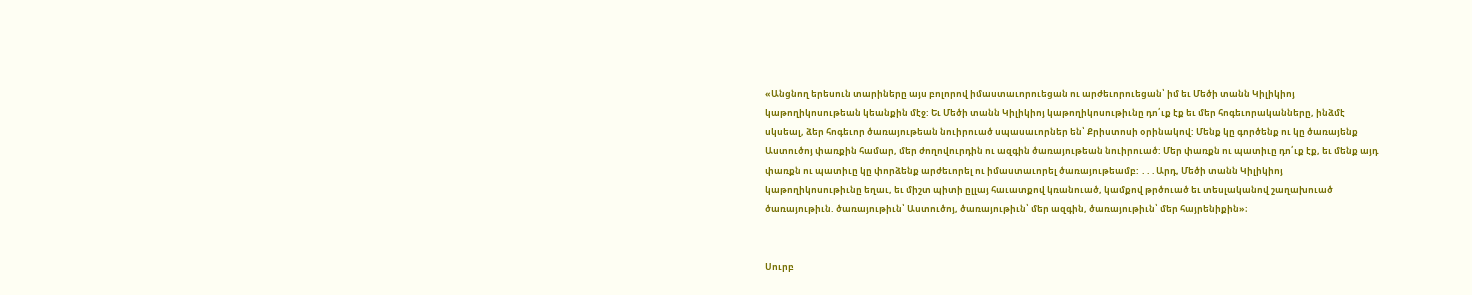«Անցնող երեսուն տարիները այս բոլորով իմաստաւորուեցան ու արժեւորուեցան՝ իմ եւ Մեծի տանն Կիլիկիոյ կաթողիկոսութեան կեանքին մէջ: Եւ Մեծի տանն Կիլիկիոյ կաթողիկոսութիւնը դո՛ւք էք եւ մեր հոգեւորականները, ինձմէ սկսեալ, ձեր հոգեւոր ծառայութեան նուիրուած սպասաւորներ են՝ Քրիստոսի օրինակով: Մենք կը գործենք ու կը ծառայենք Աստուծոյ փառքին համար, մեր ժողովուրդին ու ազգին ծառայութեան նուիրուած: Մեր փառքն ու պատիւը դո՛ւք էք, եւ մենք այդ փառքն ու պատիւը կը փորձենք արժեւորել ու իմաստաւորել ծառայութեամբ: ․․․Արդ, Մեծի տանն Կիլիկիոյ կաթողիկոսութիւնը եղաւ, եւ միշտ պիտի ըլլայ հաւատքով կռանուած, կամքով թրծուած եւ տեսլականով շաղախուած ծառայութիւն. ծառայութիւն՝ Աստուծոյ, ծառայութիւն՝ մեր ազգին, ծառայութիւն՝ մեր հայրենիքին»։


Սուրբ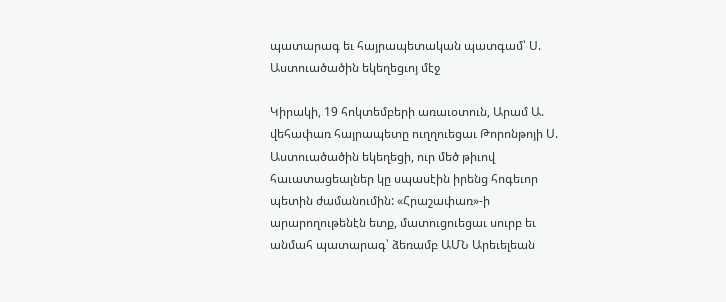պատարագ եւ հայրապետական պատգամ՝ Ս. Աստուածածին եկեղեցւոյ մէջ

Կիրակի, 19 հոկտեմբերի առաւօտուն, Արամ Ա. վեհափառ հայրապետը ուղղուեցաւ Թորոնթոյի Ս. Աստուածածին եկեղեցի, ուր մեծ թիւով հաւատացեալներ կը սպասէին իրենց հոգեւոր պետին ժամանումին: «Հրաշափառ»-ի արարողութենէն ետք, մատուցուեցաւ սուրբ եւ անմահ պատարագ՝ ձեռամբ ԱՄՆ Արեւելեան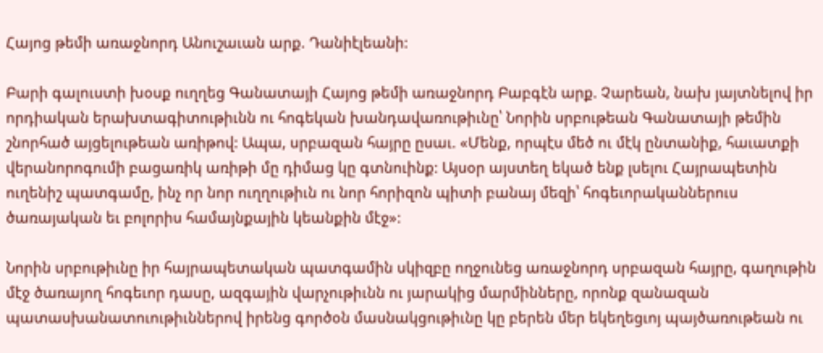Հայոց թեմի առաջնորդ Անուշաւան արք. Դանիէլեանի:

Բարի գալուստի խօսք ուղղեց Գանատայի Հայոց թեմի առաջնորդ Բաբգէն արք. Չարեան, նախ յայտնելով իր որդիական երախտագիտութիւնն ու հոգեկան խանդավառութիւնը՝ Նորին սրբութեան Գանատայի թեմին շնորհած այցելութեան առիթով: Ապա, սրբազան հայրը ըսաւ. «Մենք, որպէս մեծ ու մէկ ընտանիք, հաւատքի վերանորոգումի բացառիկ առիթի մը դիմաց կը գտնուինք: Այսօր այստեղ եկած ենք լսելու Հայրապետին ուղենիշ պատգամը, ինչ որ նոր ուղղութիւն ու նոր հորիզոն պիտի բանայ մեզի՝ հոգեւորականներուս ծառայական եւ բոլորիս համայնքային կեանքին մէջ»:

Նորին սրբութիւնը իր հայրապետական պատգամին սկիզբը ողջունեց առաջնորդ սրբազան հայրը, գաղութին մէջ ծառայող հոգեւոր դասը, ազգային վարչութիւնն ու յարակից մարմինները, որոնք զանազան պատասխանատուութիւններով իրենց գործօն մասնակցութիւնը կը բերեն մեր եկեղեցւոյ պայծառութեան ու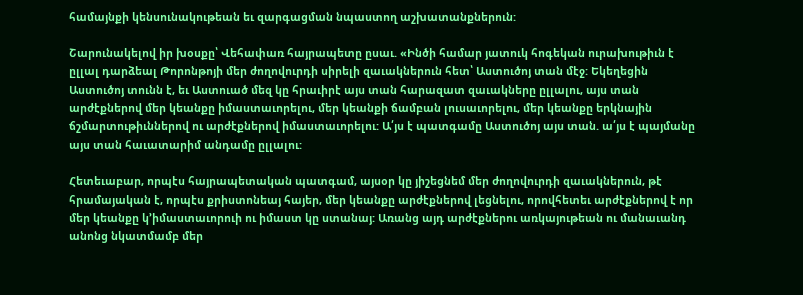համայնքի կենսունակութեան եւ զարգացման նպաստող աշխատանքներուն:

Շարունակելով իր խօսքը՝ Վեհափառ հայրապետը ըսաւ. «Ինծի համար յատուկ հոգեկան ուրախութիւն է ըլլալ դարձեալ Թորոնթոյի մեր ժողովուրդի սիրելի զաւակներուն հետ՝ Աստուծոյ տան մէջ: Եկեղեցին Աստուծոյ տունն է, եւ Աստուած մեզ կը հրաւիրէ այս տան հարազատ զաւակները ըլլալու, այս տան արժէքներով մեր կեանքը իմաստաւորելու, մեր կեանքի ճամբան լուսաւորելու, մեր կեանքը երկնային ճշմարտութիւններով ու արժէքներով իմաստաւորելու: Ա՛յս է պատգամը Աստուծոյ այս տան. ա՛յս է պայմանը այս տան հաւատարիմ անդամը ըլլալու:

Հետեւաբար, որպէս հայրապետական պատգամ, այսօր կը յիշեցնեմ մեր ժողովուրդի զաւակներուն, թէ հրամայական է, որպէս քրիստոնեայ հայեր, մեր կեանքը արժէքներով լեցնելու, որովհետեւ արժէքներով է որ մեր կեանքը կ’իմաստաւորուի ու իմաստ կը ստանայ: Առանց այդ արժէքներու առկայութեան ու մանաւանդ անոնց նկատմամբ մեր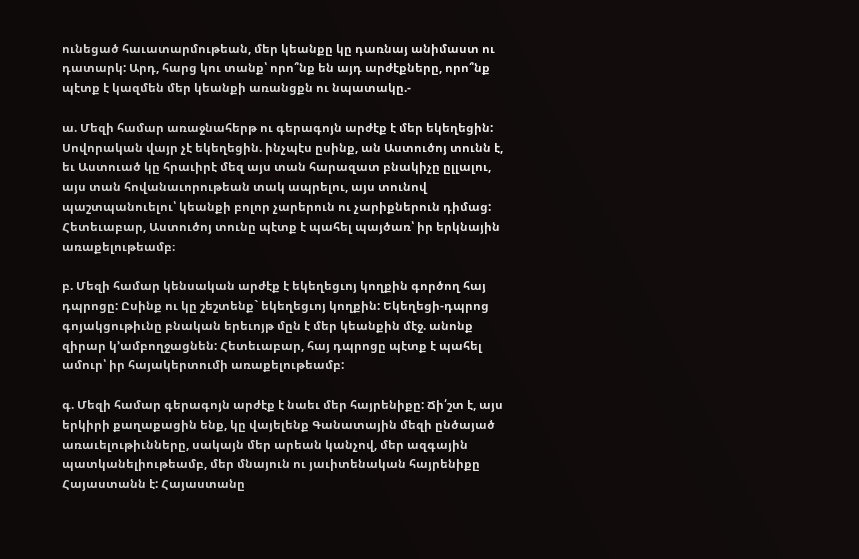ունեցած հաւատարմութեան, մեր կեանքը կը դառնայ անիմաստ ու դատարկ: Արդ, հարց կու տանք՝ որո՞նք են այդ արժէքները, որո՞նք պէտք է կազմեն մեր կեանքի առանցքն ու նպատակը.-

ա. Մեզի համար առաջնահերթ ու գերագոյն արժէք է մեր եկեղեցին: Սովորական վայր չէ եկեղեցին. ինչպէս ըսինք, ան Աստուծոյ տունն է, եւ Աստուած կը հրաւիրէ մեզ այս տան հարազատ բնակիչը ըլլալու, այս տան հովանաւորութեան տակ ապրելու, այս տունով պաշտպանուելու՝ կեանքի բոլոր չարերուն ու չարիքներուն դիմաց: Հետեւաբար, Աստուծոյ տունը պէտք է պահել պայծառ՝ իր երկնային առաքելութեամբ։

բ. Մեզի համար կենսական արժէք է եկեղեցւոյ կողքին գործող հայ դպրոցը: Ըսինք ու կը շեշտենք` եկեղեցւոյ կողքին: Եկեղեցի-դպրոց գոյակցութիւնը բնական երեւոյթ մըն է մեր կեանքին մէջ. անոնք զիրար կ՚ամբողջացնեն: Հետեւաբար, հայ դպրոցը պէտք է պահել ամուր՝ իր հայակերտումի առաքելութեամբ:

գ. Մեզի համար գերագոյն արժէք է նաեւ մեր հայրենիքը: Ճի՛շտ է, այս երկիրի քաղաքացին ենք, կը վայելենք Գանատային մեզի ընծայած առաւելութիւնները, սակայն մեր արեան կանչով, մեր ազգային պատկանելիութեամբ, մեր մնայուն ու յաւիտենական հայրենիքը Հայաստանն է: Հայաստանը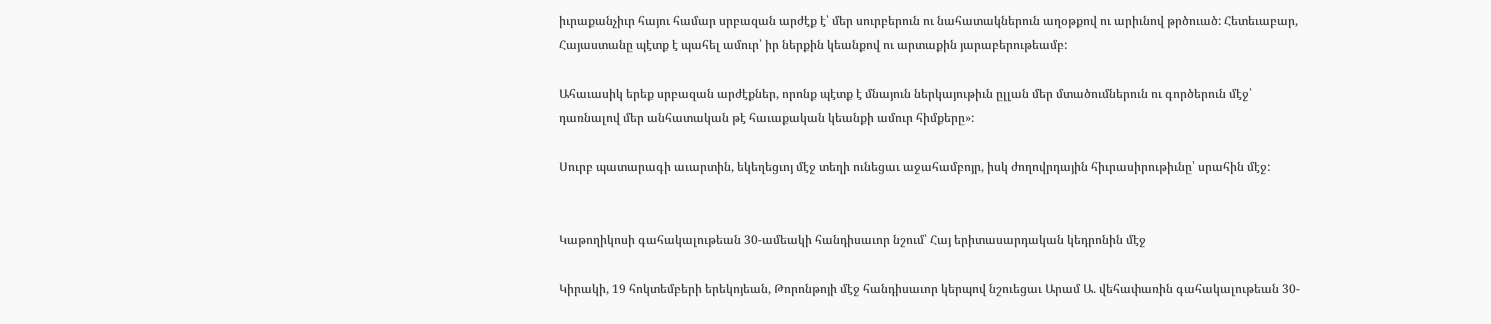իւրաքանչիւր հայու համար սրբազան արժէք է՝ մեր սուրբերուն ու նահատակներուն աղօթքով ու արիւնով թրծուած: Հետեւաբար, Հայաստանը պէտք է պահել ամուր՝ իր ներքին կեանքով ու արտաքին յարաբերութեամբ:

Ահաւասիկ երեք սրբազան արժէքներ, որոնք պէտք է մնայուն ներկայութիւն ըլլան մեր մտածումներուն ու գործերուն մէջ՝ դառնալով մեր անհատական թէ հաւաքական կեանքի ամուր հիմքերը»:

Սուրբ պատարագի աւարտին, եկեղեցւոյ մէջ տեղի ունեցաւ աջահամբոյր, իսկ ժողովրդային հիւրասիրութիւնը՝ սրահին մէջ:


Կաթողիկոսի գահակալութեան 30-ամեակի հանդիսաւոր նշում՝ Հայ երիտասարդական կեդրոնին մէջ

Կիրակի, 19 հոկտեմբերի երեկոյեան, Թորոնթոյի մէջ հանդիսաւոր կերպով նշուեցաւ Արամ Ա. վեհափառին գահակալութեան 30-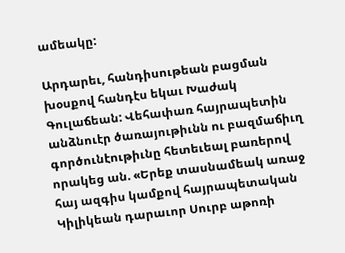ամեակը:

Արդարեւ, հանդիսութեան բացման խօսքով հանդէս եկաւ Խաժակ Գուլաճեան: Վեհափառ հայրապետին անձնուէր ծառայութիւնն ու բազմաճիւղ գործունէութիւնը հետեւեալ բառերով որակեց ան. «Երեք տասնամեակ առաջ հայ ազգիս կամքով հայրապետական Կիլիկեան դարաւոր Սուրբ աթոռի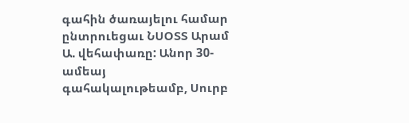գահին ծառայելու համար ընտրուեցաւ ՆՍՕՏՏ Արամ Ա. վեհափառը: Անոր 30-ամեայ գահակալութեամբ, Սուրբ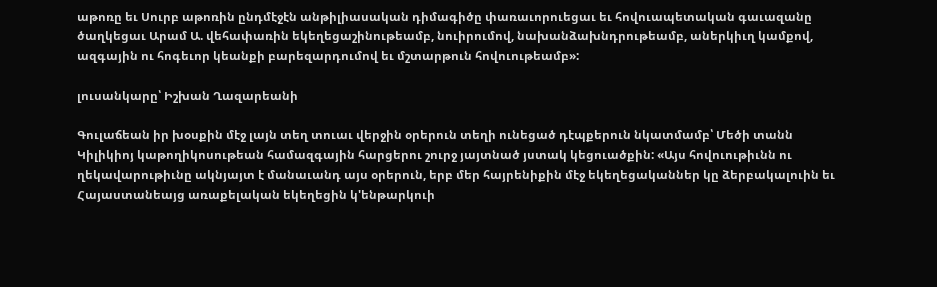աթոռը եւ Սուրբ աթոռին ընդմէջէն անթիլիասական դիմագիծը փառաւորուեցաւ եւ հովուապետական գաւազանը ծաղկեցաւ Արամ Ա. վեհափառին եկեղեցաշինութեամբ, նուիրումով, նախանձախնդրութեամբ, աներկիւղ կամքով, ազգային ու հոգեւոր կեանքի բարեզարդումով եւ մշտարթուն հովուութեամբ»:

լուսանկարը՝ Իշխան Ղազարեանի

Գուլաճեան իր խօսքին մէջ լայն տեղ տուաւ վերջին օրերուն տեղի ունեցած դէպքերուն նկատմամբ՝ Մեծի տանն Կիլիկիոյ կաթողիկոսութեան համազգային հարցերու շուրջ յայտնած յստակ կեցուածքին: «Այս հովուութիւնն ու ղեկավարութիւնը ակնյայտ է մանաւանդ այս օրերուն, երբ մեր հայրենիքին մէջ եկեղեցականներ կը ձերբակալուին եւ Հայաստանեայց առաքելական եկեղեցին կ'ենթարկուի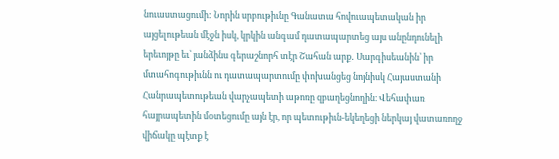նուաստացումի: Նորին սրբութիւնը Գանատա հովուապետական իր այցելութեան մէջն իսկ, կրկին անգամ դատապարտեց այս անընդունելի երեւոյթը եւ՝ յանձինս գերաշնորհ տէր Շահան արք․ Սարգիսեանին՝ իր մտահոգութիւնն ու դատապարտումը փոխանցեց նոյնիսկ Հայաստանի Հանրապետութեան վարչապետի աթոռը զբաղեցնողին։ Վեհափառ հայրապետին մօտեցումը այն էր, որ պետութիւն-եկեղեցի ներկայ վատառողջ վիճակը պէտք է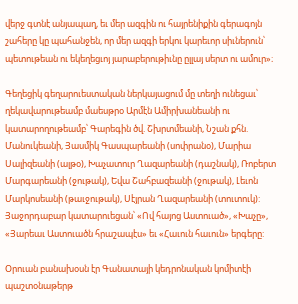վերջ գտնէ անյապաղ, եւ մեր ազգին ու հայրենիքին գերագոյն շահերը կը պահանջեն, որ մեր ազգի երկու կարեւոր սիւներուն՝ պետութեան ու եկեղեցւոյ յարաբերութիւնը ըլլայ սերտ ու ամուր»։

Գեղեցիկ գեղարուեստական ներկայացում մը տեղի ունեցաւ՝ ղեկավարութեամբ մաեսթրօ Արմէն Ամիրխանեանի ու կատարողութեամբ՝ Գարեգին ծվ. Շխրտմեանի, Նշան քհն. Մանուկեանի, Յասմիկ Գասպարեանի (սոփրանօ), Մարիա Սալիզեանի (ալթօ), Խաչատուր Ղազարեանի (դաշնակ), Ռոբերտ Մարգարեանի (ջութակ), Եվա Շահբազեանի (ջութակ), Լեւոն Մարկոսեանի (թաւջութակ), Սէյրան Ղազարեանի (տուտուկ): Յաջորդաբար կատարուեցան՝ «Ով հայոց Աստուած», «Խաչը», «Յարեաւ Աստուածն հրաշապէս» եւ «Հաւուն հաւուն» երգերը:

Օրուան բանախօսն էր Գանատայի կեդրոնական կոմիտէի պաշտօնաթերթ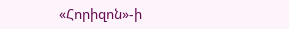«Հորիզոն»-ի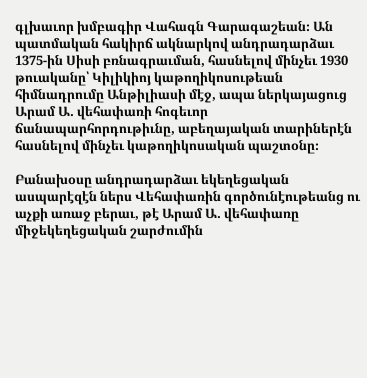գլխաւոր խմբագիր Վահագն Գարագաշեան։ Ան պատմական հակիրճ ակնարկով անդրադարձաւ 1375-ին Սիսի բռնագրաւման, հասնելով մինչեւ 1930 թուականը՝ Կիլիկիոյ կաթողիկոսութեան հիմնադրումը Անթիլիասի մէջ, ապա ներկայացուց Արամ Ա. վեհափառի հոգեւոր ճանապարհորդութիւնը, աբեղայական տարիներէն հասնելով մինչեւ կաթողիկոսական պաշտօնը։

Բանախօսը անդրադարձաւ եկեղեցական ասպարէզէն ներս Վեհափառին գործունէութեանց ու աչքի առաջ բերաւ, թէ Արամ Ա. վեհափառը միջեկեղեցական շարժումին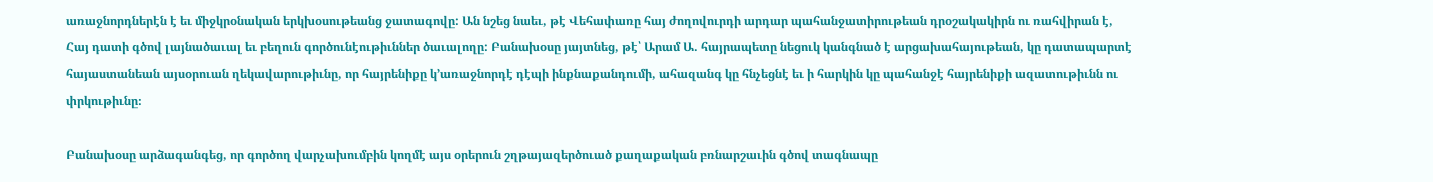առաջնորդներէն է եւ միջկրօնական երկխօսութեանց ջատագովը: Ան նշեց նաեւ, թէ Վեհափառը հայ ժողովուրդի արդար պահանջատիրութեան դրօշակակիրն ու ռահվիրան է, Հայ դատի գծով լայնածաւալ եւ բեղուն գործունէութիւններ ծաւալողը: Բանախօսը յայտնեց, թէ՝ Արամ Ա. հայրապետը նեցուկ կանգնած է արցախահայութեան, կը դատապարտէ հայաստանեան այսօրուան ղեկավարութիւնը, որ հայրենիքը կ’առաջնորդէ դէպի ինքնաքանդումի, ահազանգ կը հնչեցնէ եւ ի հարկին կը պահանջէ հայրենիքի ազատութիւնն ու փրկութիւնը։

Բանախօսը արձագանգեց, որ գործող վարչախումբին կողմէ այս օրերուն շղթայազերծուած քաղաքական բռնարշաւին գծով տագնապը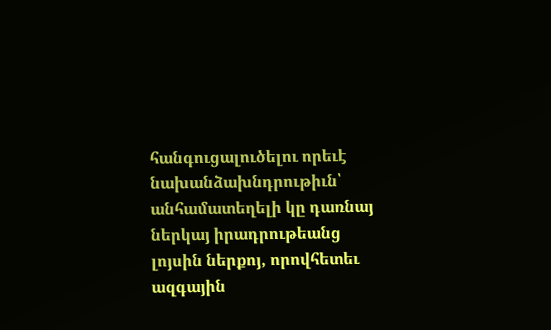հանգուցալուծելու որեւէ նախանձախնդրութիւն՝ անհամատեղելի կը դառնայ ներկայ իրադրութեանց լոյսին ներքոյ, որովհետեւ ազգային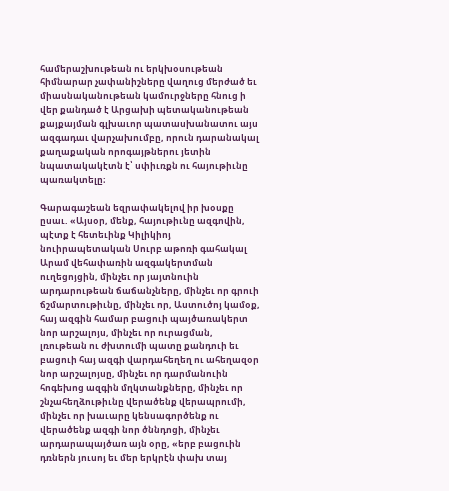համերաշխութեան ու երկխօսութեան հիմնարար չափանիշները վաղուց մերժած եւ միասնականութեան կամուրջները հնուց ի վեր քանդած է Արցախի պետականութեան քայքայման գլխաւոր պատասխանատու այս ազգադաւ վարչախումբը, որուն դարանակալ քաղաքական որոգայթներու յետին նպատակակէտն է՝ սփիւռքն ու հայութիւնը պառակտելը։

Գարագաշեան եզրափակելով իր խօսքը ըսաւ. «Այսօր, մենք, հայութիւնը ազգովին, պէտք է հետեւինք Կիլիկիոյ նուիրապետական Սուրբ աթոռի գահակալ Արամ վեհափառին ազգակերտման ուղեցոյցին, մինչեւ որ յայտնուին արդարութեան ճաճանչները, մինչեւ որ գրուի ճշմարտութիւնը, մինչեւ որ, Աստուծոյ կամօք, հայ ազգին համար բացուի պայծառակերտ նոր արշալոյս, մինչեւ որ ուրացման, լռութեան ու ժխտումի պատը քանդուի եւ բացուի հայ ազգի վարդահեղեղ ու ահեղազօր նոր արշալոյսը, մինչեւ որ դարմանուին հոգեխոց ազգին մղկտանքները, մինչեւ որ շնչահեղձութիւնը վերածենք վերապրումի, մինչեւ որ խաւարը կենսագործենք ու վերածենք ազգի նոր ծննդոցի, մինչեւ արդարապայծառ այն օրը, «երբ բացուին դռներն յուսոյ եւ մեր երկրէն փախ տայ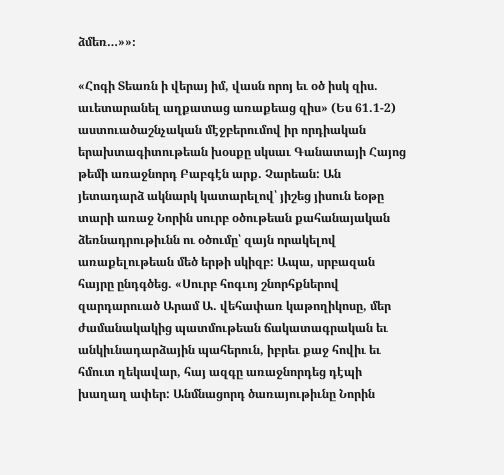ձմեռ…»»։

«Հոգի Տեառն ի վերայ իմ, վասն որոյ եւ օծ իսկ զիս. աւետարանել աղքատաց առաքեաց զիս» (Ես 61.1-2) աստուածաշնչական մէջբերումով իր որդիական երախտագիտութեան խօսքը սկսաւ Գանատայի Հայոց թեմի առաջնորդ Բաբգէն արք. Չարեան: Ան յետադարձ ակնարկ կատարելով՝ յիշեց յիսուն եօթը տարի առաջ Նորին սուրբ օծութեան քահանայական ձեռնադրութիւնն ու օծումը՝ զայն որակելով առաքելութեան մեծ երթի սկիզբ: Ապա, սրբազան հայրը ընդգծեց. «Սուրբ հոգւոյ շնորհքներով զարդարուած Արամ Ա. վեհափառ կաթողիկոսը, մեր ժամանակակից պատմութեան ճակատագրական եւ անկիւնադարձային պահերուն, իբրեւ քաջ հովիւ եւ հմուտ ղեկավար, հայ ազգը առաջնորդեց դէպի խաղաղ ափեր: Անմնացորդ ծառայութիւնը Նորին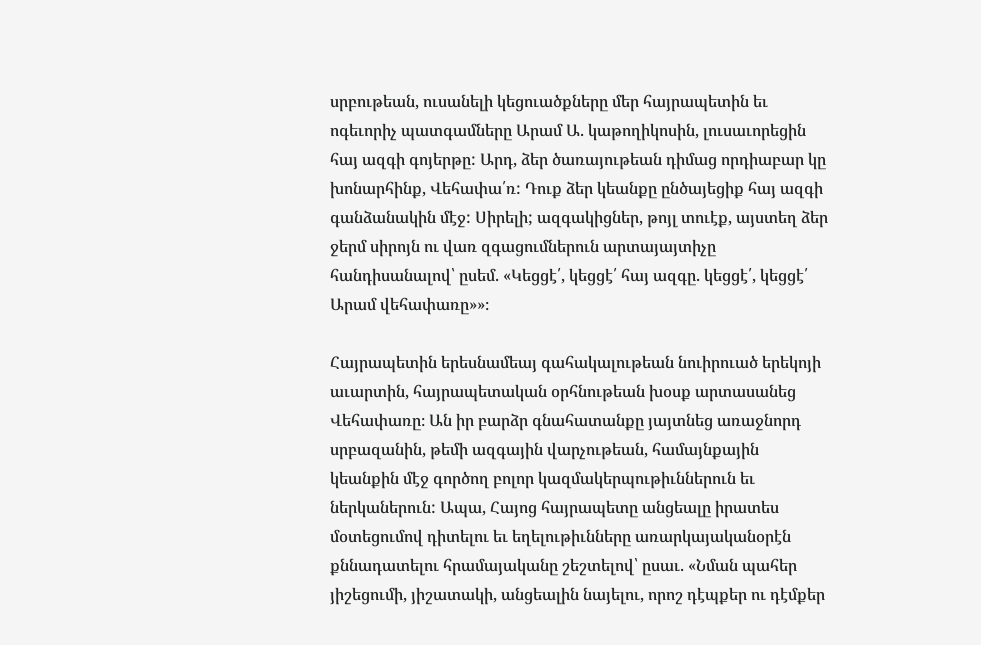սրբութեան, ուսանելի կեցուածքները մեր հայրապետին եւ ոգեւորիչ պատգամները Արամ Ա. կաթողիկոսին, լուսաւորեցին հայ ազգի գոյերթը: Արդ, ձեր ծառայութեան դիմաց որդիաբար կը խոնարհինք, Վեհափա՛ռ: Դուք ձեր կեանքը ընծայեցիք հայ ազգի գանձանակին մէջ: Սիրելի; ազգակիցներ, թոյլ տուէք, այստեղ ձեր ջերմ սիրոյն ու վառ զգացումներուն արտայայտիչը հանդիսանալով՝ ըսեմ. «Կեցցէ՛, կեցցէ՛ հայ ազգը. կեցցէ՛, կեցցէ՛ Արամ վեհափառը»»։

Հայրապետին երեսնամեայ գահակալութեան նուիրուած երեկոյի աւարտին, հայրապետական օրհնութեան խօսք արտասանեց Վեհափառը։ Ան իր բարձր գնահատանքը յայտնեց առաջնորդ սրբազանին, թեմի ազգային վարչութեան, համայնքային կեանքին մէջ գործող բոլոր կազմակերպութիւններուն եւ ներկաներուն: Ապա, Հայոց հայրապետը անցեալը իրատես մօտեցումով դիտելու եւ եղելութիւնները առարկայականօրէն քննադատելու հրամայականը շեշտելով՝ ըսաւ. «Նման պահեր յիշեցումի, յիշատակի, անցեալին նայելու, որոշ դէպքեր ու դէմքեր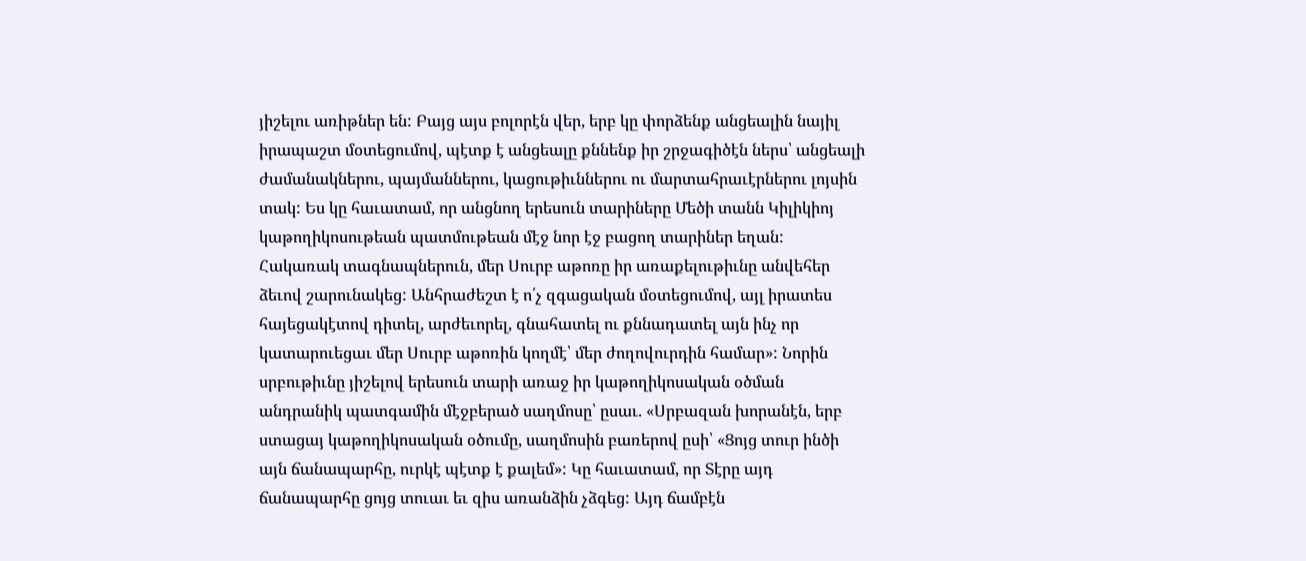յիշելու առիթներ են: Բայց այս բոլորէն վեր, երբ կը փորձենք անցեալին նայիլ իրապաշտ մօտեցումով, պէտք է անցեալը քննենք իր շրջագիծէն ներս՝ անցեալի ժամանակներու, պայմաններու, կացութիւններու ու մարտահրաւէրներու լոյսին տակ: Ես կը հաւատամ, որ անցնող երեսուն տարիները Մեծի տանն Կիլիկիոյ կաթողիկոսութեան պատմութեան մէջ նոր էջ բացող տարիներ եղան: Հակառակ տագնապներուն, մեր Սուրբ աթոռը իր առաքելութիւնը անվեհեր ձեւով շարունակեց: Անհրաժեշտ է ո՛չ զգացական մօտեցումով, այլ իրատես հայեցակէտով դիտել, արժեւորել, գնահատել ու քննադատել այն ինչ որ կատարուեցաւ մեր Սուրբ աթոռին կողմէ՝ մեր ժողովուրդին համար»: Նորին սրբութիւնը յիշելով երեսուն տարի առաջ իր կաթողիկոսական օծման անդրանիկ պատգամին մէջբերած սաղմոսը՝ ըսաւ. «Սրբազան խորանէն, երբ ստացայ կաթողիկոսական օծումը, սաղմոսին բառերով ըսի՝ «Ցոյց տուր ինծի այն ճանապարհը, ուրկէ պէտք է քալեմ»: Կը հաւատամ, որ Տէրը այդ ճանապարհը ցոյց տուաւ եւ զիս առանձին չձգեց: Այդ ճամբէն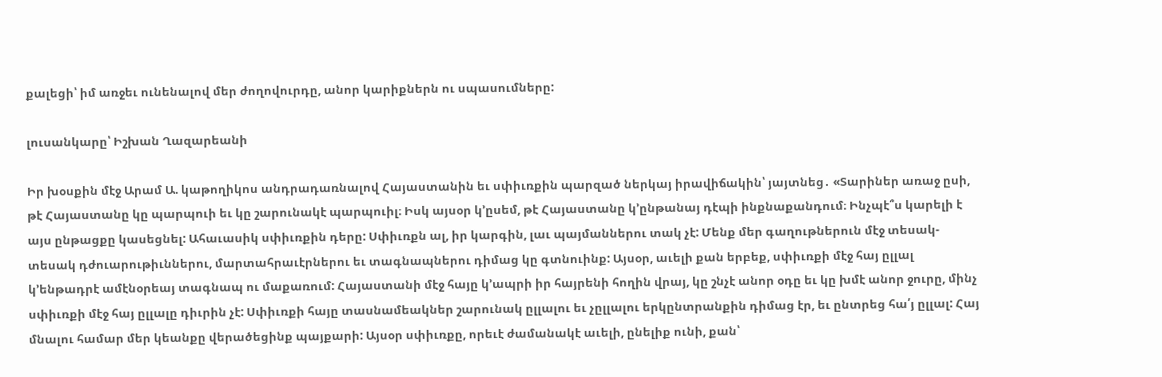քալեցի՝ իմ առջեւ ունենալով մեր ժողովուրդը, անոր կարիքներն ու սպասումները:

լուսանկարը՝ Իշխան Ղազարեանի

Իր խօսքին մէջ Արամ Ա. կաթողիկոս անդրադառնալով Հայաստանին եւ սփիւռքին պարզած ներկայ իրավիճակին՝ յայտնեց․ «Տարիներ առաջ ըսի, թէ Հայաստանը կը պարպուի եւ կը շարունակէ պարպուիլ։ Իսկ այսօր կ՚ըսեմ, թէ Հայաստանը կ’ընթանայ դէպի ինքնաքանդում։ Ինչպէ՞ս կարելի է այս ընթացքը կասեցնել: Ահաւասիկ սփիւռքին դերը: Սփիւռքն ալ, իր կարգին, լաւ պայմաններու տակ չէ: Մենք մեր գաղութներուն մէջ տեսակ-տեսակ դժուարութիւններու, մարտահրաւէրներու եւ տագնապներու դիմաց կը գտնուինք: Այսօր, աւելի քան երբեք, սփիւռքի մէջ հայ ըլլալ կ՚ենթադրէ ամէնօրեայ տագնապ ու մաքառում: Հայաստանի մէջ հայը կ’ապրի իր հայրենի հողին վրայ, կը շնչէ անոր օդը եւ կը խմէ անոր ջուրը, մինչ սփիւռքի մէջ հայ ըլլալը դիւրին չէ: Սփիւռքի հայը տասնամեակներ շարունակ ըլլալու եւ չըլլալու երկընտրանքին դիմաց էր, եւ ընտրեց հա՛յ ըլլալ: Հայ մնալու համար մեր կեանքը վերածեցինք պայքարի: Այսօր սփիւռքը, որեւէ ժամանակէ աւելի, ընելիք ունի, քան՝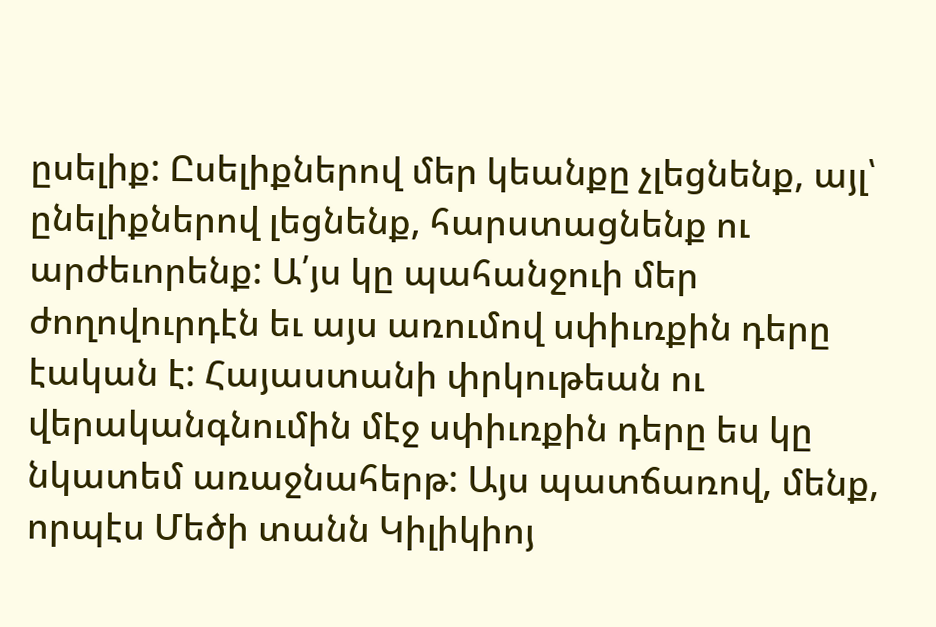ըսելիք: Ըսելիքներով մեր կեանքը չլեցնենք, այլ՝ ընելիքներով լեցնենք, հարստացնենք ու արժեւորենք: Ա՛յս կը պահանջուի մեր ժողովուրդէն եւ այս առումով սփիւռքին դերը էական է: Հայաստանի փրկութեան ու վերականգնումին մէջ սփիւռքին դերը ես կը նկատեմ առաջնահերթ: Այս պատճառով, մենք, որպէս Մեծի տանն Կիլիկիոյ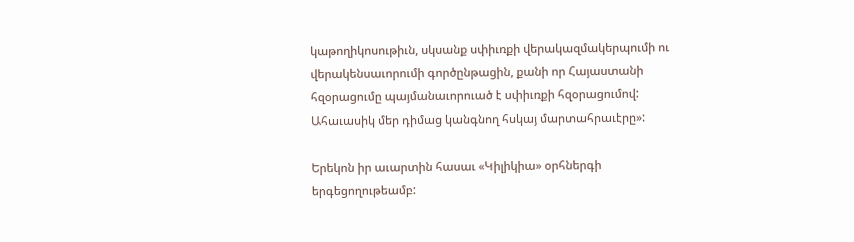կաթողիկոսութիւն, սկսանք սփիւռքի վերակազմակերպումի ու վերակենսաւորումի գործընթացին, քանի որ Հայաստանի հզօրացումը պայմանաւորուած է սփիւռքի հզօրացումով: Ահաւասիկ մեր դիմաց կանգնող հսկայ մարտահրաւէրը»:

Երեկոն իր աւարտին հասաւ «Կիլիկիա» օրհներգի երգեցողութեամբ: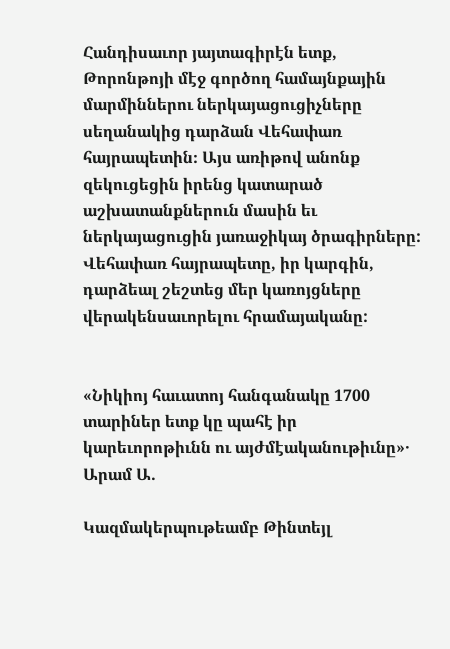Հանդիսաւոր յայտագիրէն ետք, Թորոնթոյի մէջ գործող համայնքային մարմիններու ներկայացուցիչները սեղանակից դարձան Վեհափառ հայրապետին։ Այս առիթով անոնք զեկուցեցին իրենց կատարած աշխատանքներուն մասին եւ ներկայացուցին յառաջիկայ ծրագիրները: Վեհափառ հայրապետը, իր կարգին, դարձեալ շեշտեց մեր կառոյցները վերակենսաւորելու հրամայականը:


«Նիկիոյ հաւատոյ հանգանակը 1700 տարիներ ետք կը պահէ իր կարեւորոթիւնն ու այժմէականութիւնը»․ Արամ Ա.

Կազմակերպութեամբ Թինտեյլ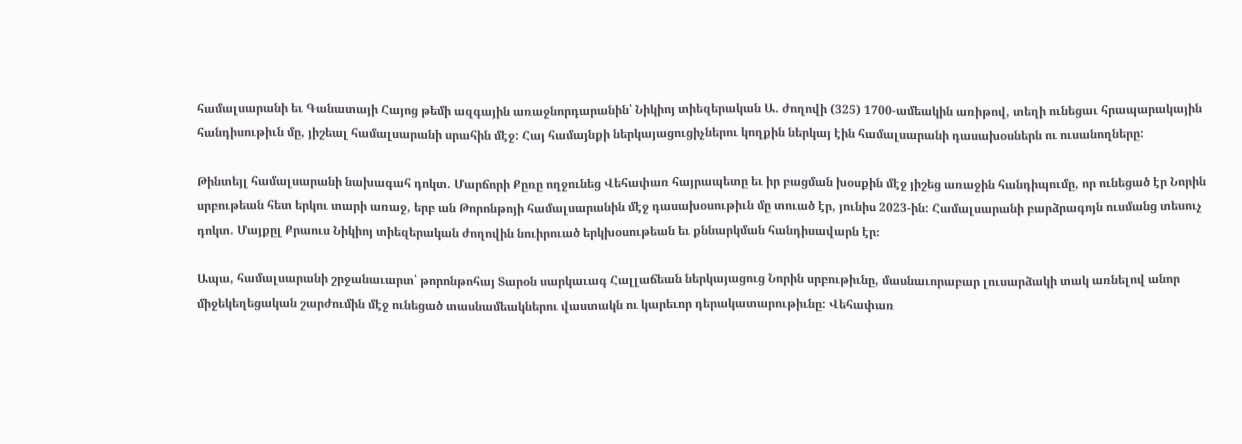համալսարանի եւ Գանատայի Հայոց թեմի ազգային առաջնորդարանին՝ Նիկիոյ տիեզերական Ա. ժողովի (325) 1700-ամեակին առիթով, տեղի ունեցաւ հրապարակային հանդիսութիւն մը, յիշեալ համալսարանի սրահին մէջ: Հայ համայնքի ներկայացուցիչներու կողքին ներկայ էին համալսարանի դասախօսներն ու ուսանողները:

Թինտեյլ համալսարանի նախագահ դոկտ. Մարճորի Քըռը ողջունեց Վեհափառ հայրապետը եւ իր բացման խօսքին մէջ յիշեց առաջին հանդիպումը, որ ունեցած էր Նորին սրբութեան հետ երկու տարի առաջ, երբ ան Թորոնթոյի համալսարանին մէջ դասախօսութիւն մը տուած էր, յունիս 2023-ին: Համալսարանի բարձրագոյն ուսմանց տեսուչ դոկտ. Մայքըլ Քրաուս Նիկիոյ տիեզերական ժողովին նուիրուած երկխօսութեան եւ քննարկման հանդիսավարն էր։

Ապա, համալսարանի շրջանաւարտ՝ թորոնթոհայ Տարօն սարկաւագ Հալլաճեան ներկայացուց Նորին սրբութիւնը, մասնաւորաբար լուսարձակի տակ առնելով անոր միջեկեղեցական շարժումին մէջ ունեցած տասնամեակներու վաստակն ու կարեւոր դերակատարութիւնը: Վեհափառ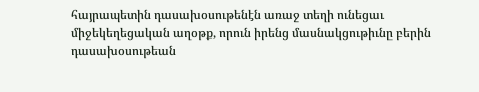հայրապետին դասախօսութենէն առաջ տեղի ունեցաւ միջեկեղեցական աղօթք, որուն իրենց մասնակցութիւնը բերին դասախօսութեան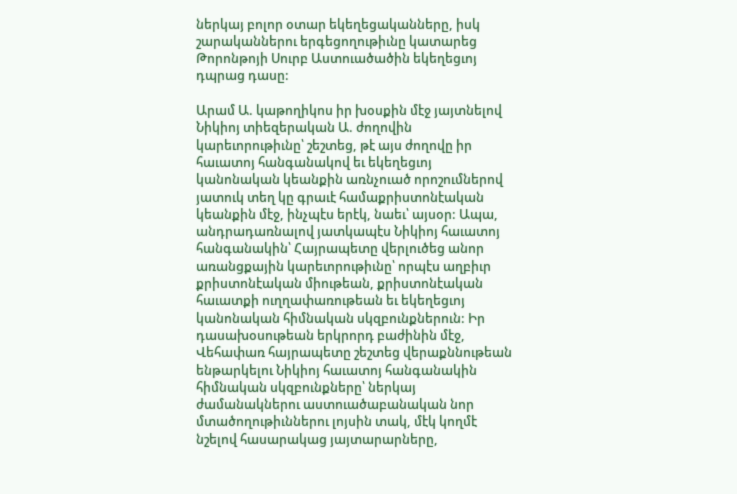ներկայ բոլոր օտար եկեղեցականները, իսկ շարականներու երգեցողութիւնը կատարեց Թորոնթոյի Սուրբ Աստուածածին եկեղեցւոյ դպրաց դասը:

Արամ Ա. կաթողիկոս իր խօսքին մէջ յայտնելով Նիկիոյ տիեզերական Ա. ժողովին կարեւորութիւնը՝ շեշտեց, թէ այս ժողովը իր հաւատոյ հանգանակով եւ եկեղեցւոյ կանոնական կեանքին առնչուած որոշումներով յատուկ տեղ կը գրաւէ համաքրիստոնէական կեանքին մէջ, ինչպէս երէկ, նաեւ՝ այսօր: Ապա, անդրադառնալով յատկապէս Նիկիոյ հաւատոյ հանգանակին՝ Հայրապետը վերլուծեց անոր առանցքային կարեւորութիւնը՝ որպէս աղբիւր քրիստոնէական միութեան, քրիստոնէական հաւատքի ուղղափառութեան եւ եկեղեցւոյ կանոնական հիմնական սկզբունքներուն: Իր դասախօսութեան երկրորդ բաժինին մէջ, Վեհափառ հայրապետը շեշտեց վերաքննութեան ենթարկելու Նիկիոյ հաւատոյ հանգանակին հիմնական սկզբունքները՝ ներկայ ժամանակներու աստուածաբանական նոր մտածողութիւններու լոյսին տակ, մէկ կողմէ նշելով հասարակաց յայտարարները,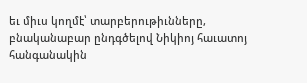եւ միւս կողմէ՝ տարբերութիւնները, բնականաբար ընդգծելով Նիկիոյ հաւատոյ հանգանակին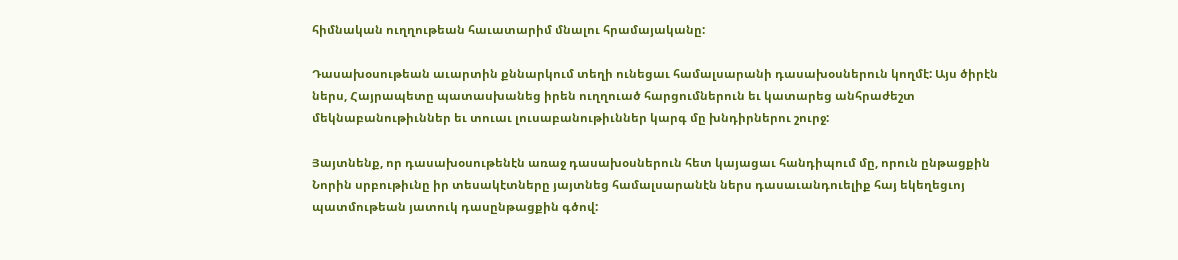հիմնական ուղղութեան հաւատարիմ մնալու հրամայականը:

Դասախօսութեան աւարտին քննարկում տեղի ունեցաւ համալսարանի դասախօսներուն կողմէ: Այս ծիրէն ներս, Հայրապետը պատասխանեց իրեն ուղղուած հարցումներուն եւ կատարեց անհրաժեշտ մեկնաբանութիւններ եւ տուաւ լուսաբանութիւններ կարգ մը խնդիրներու շուրջ:

Յայտնենք, որ դասախօսութենէն առաջ դասախօսներուն հետ կայացաւ հանդիպում մը, որուն ընթացքին Նորին սրբութիւնը իր տեսակէտները յայտնեց համալսարանէն ներս դասաւանդուելիք հայ եկեղեցւոյ պատմութեան յատուկ դասընթացքին գծով: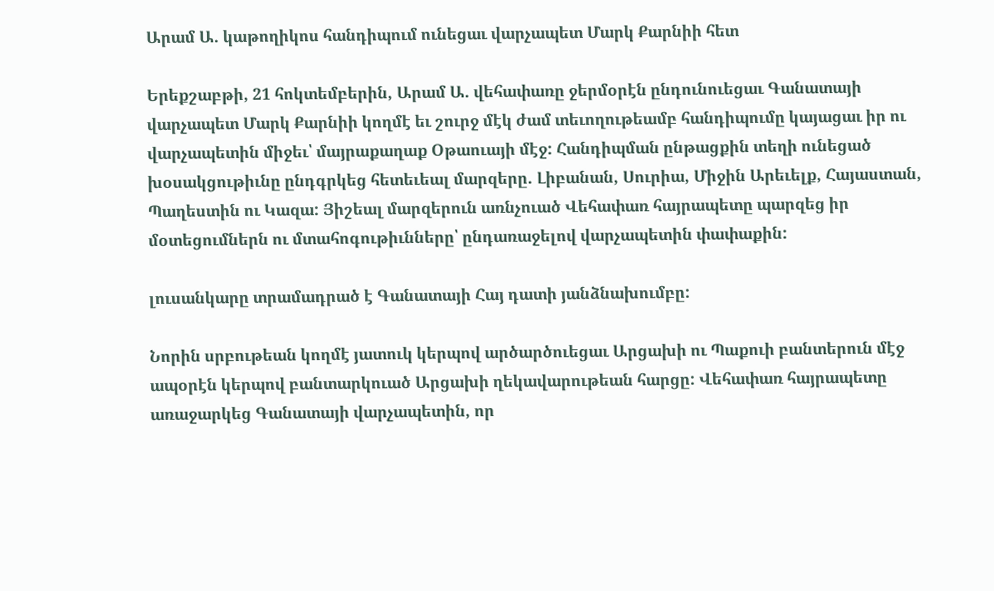Արամ Ա. կաթողիկոս հանդիպում ունեցաւ վարչապետ Մարկ Քարնիի հետ

Երեքշաբթի, 21 հոկտեմբերին, Արամ Ա. վեհափառը ջերմօրէն ընդունուեցաւ Գանատայի վարչապետ Մարկ Քարնիի կողմէ եւ շուրջ մէկ ժամ տեւողութեամբ հանդիպումը կայացաւ իր ու վարչապետին միջեւ՝ մայրաքաղաք Օթաուայի մէջ: Հանդիպման ընթացքին տեղի ունեցած խօսակցութիւնը ընդգրկեց հետեւեալ մարզերը. Լիբանան, Սուրիա, Միջին Արեւելք, Հայաստան, Պաղեստին ու Կազա: Յիշեալ մարզերուն առնչուած Վեհափառ հայրապետը պարզեց իր մօտեցումներն ու մտահոգութիւնները՝ ընդառաջելով վարչապետին փափաքին:

լուսանկարը տրամադրած է Գանատայի Հայ դատի յանձնախումբը:

Նորին սրբութեան կողմէ յատուկ կերպով արծարծուեցաւ Արցախի ու Պաքուի բանտերուն մէջ ապօրէն կերպով բանտարկուած Արցախի ղեկավարութեան հարցը: Վեհափառ հայրապետը առաջարկեց Գանատայի վարչապետին, որ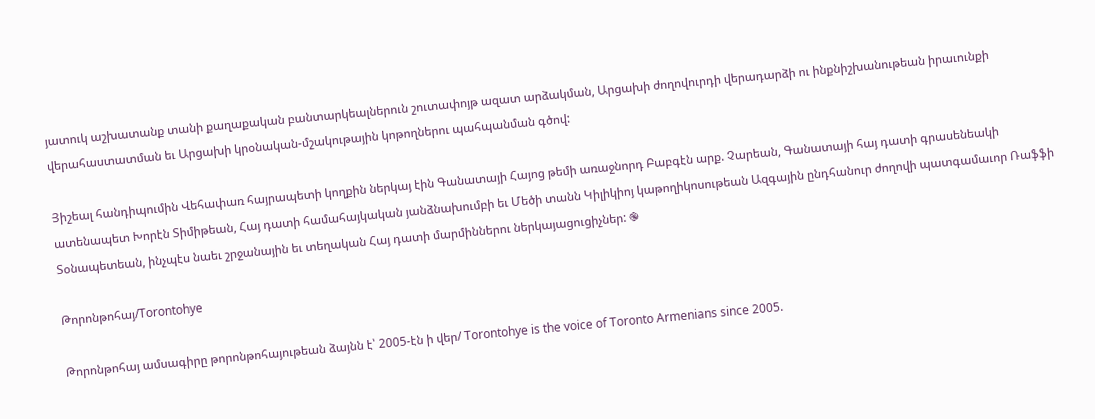յատուկ աշխատանք տանի քաղաքական բանտարկեալներուն շուտափոյթ ազատ արձակման, Արցախի ժողովուրդի վերադարձի ու ինքնիշխանութեան իրաւունքի վերահաստատման եւ Արցախի կրօնական-մշակութային կոթողներու պահպանման գծով:

Յիշեալ հանդիպումին Վեհափառ հայրապետի կողքին ներկայ էին Գանատայի Հայոց թեմի առաջնորդ Բաբգէն արք. Չարեան, Գանատայի հայ դատի գրասենեակի ատենապետ Խորէն Տիմիթեան, Հայ դատի համահայկական յանձնախումբի եւ Մեծի տանն Կիլիկիոյ կաթողիկոսութեան Ազգային ընդհանուր ժողովի պատգամաւոր Ռաֆֆի Տօնապետեան, ինչպէս նաեւ շրջանային եւ տեղական Հայ դատի մարմիններու ներկայացուցիչներ: ֎

Թորոնթոհայ/Torontohye

Թորոնթոհայ ամսագիրը թորոնթոհայութեան ձայնն է՝ 2005-էն ի վեր/ Torontohye is the voice of Toronto Armenians since 2005.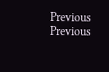Previous
Previous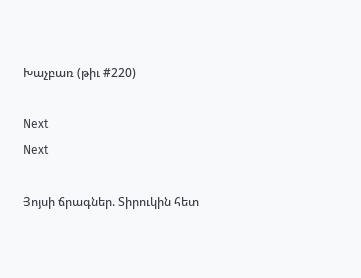Խաչբառ (թիւ #220)

Next
Next

Յոյսի ճրագներ. Տիրուկին հետ